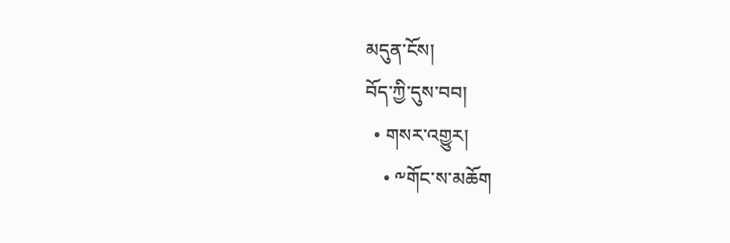མདུན་ངོས།
བོད་ཀྱི་དུས་བབ།
  • གསར་འགྱུར།
    • ༸གོང་ས་མཆོག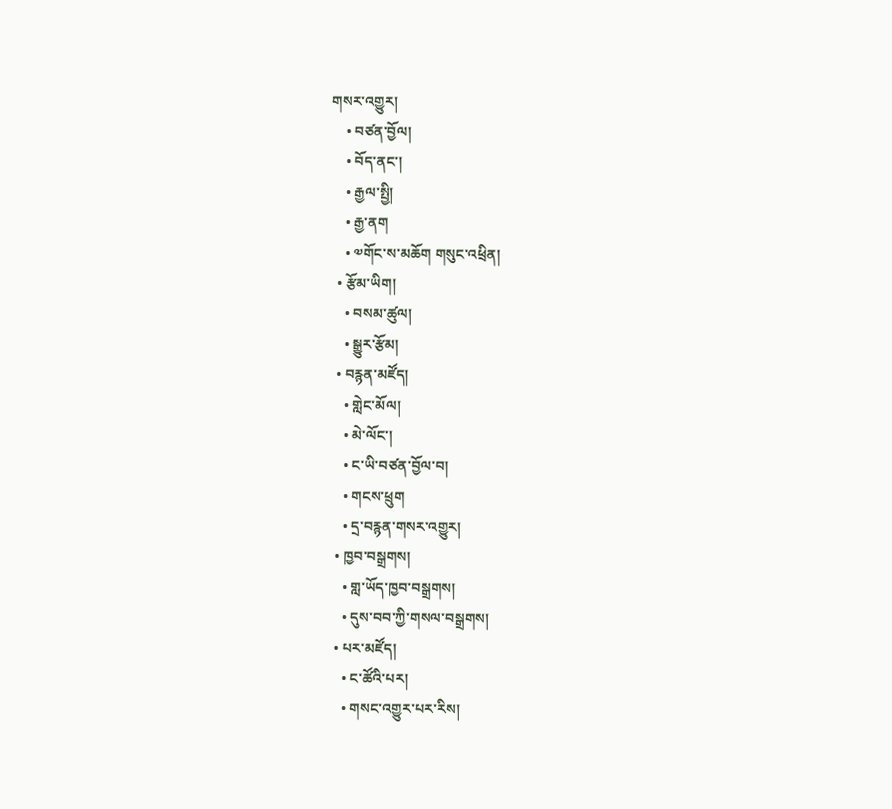གསར་འགྱུར།
    • བཙན་བྱོལ།
    • བོད་ནང་།
    • རྒྱལ་སྤྱི།
    • རྒྱ་ནག
    • ༧གོང་ས་མཆོག གསུང་འཕྲིན།
  • རྩོམ་ཡིག།
    • བསམ་ཚུལ།
    • སྒྱུར་རྩོམ།
  • བརྙན་མཛོད།
    • གླེང་མོལ།
    • མེ་ལོང་།
    • ང་ཡི་བཙན་བྱོལ་བ།
    • གངས་ཕྲུག
    • དྲ་བརྙན་གསར་འགྱུར།
  • ཁྱབ་བསྒྲགས།
    • གླ་ཡོད་ཁྱབ་བསྒྲགས།
    • དུས་བབ་ཀྱི་གསལ་བསྒྲགས།
  • པར་མཛོད།
    • ང་ཚོའི་པར།
    • གསང་འགྱུར་པར་རིས།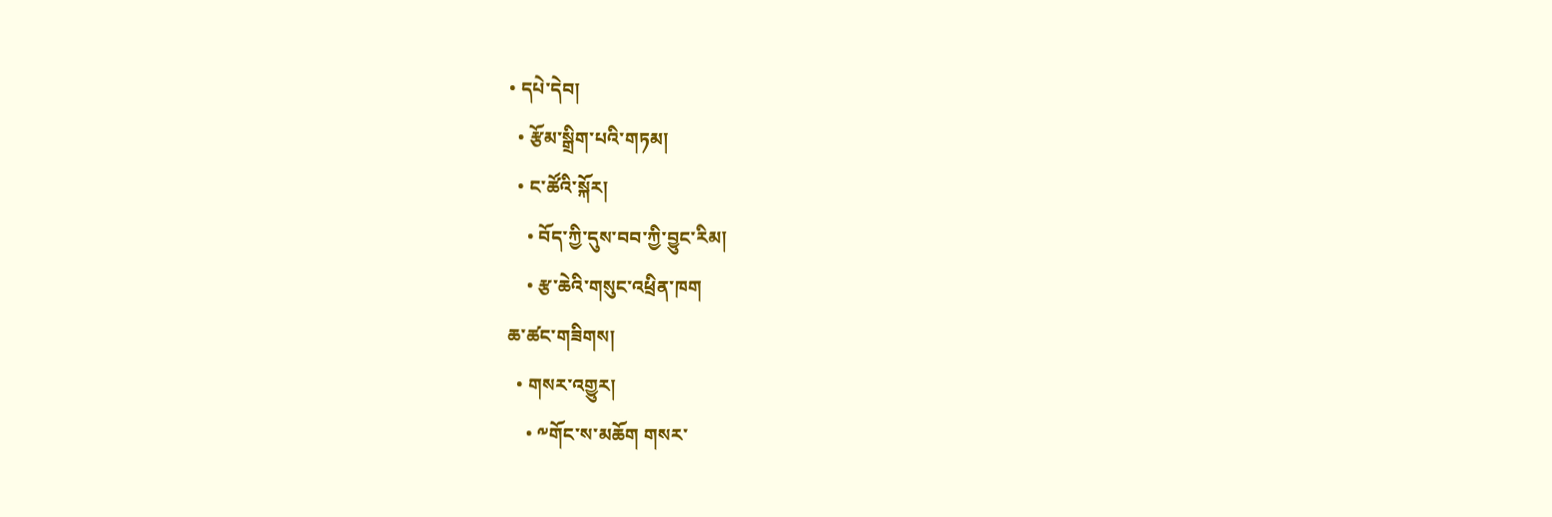• དཔེ་དེབ།
  • རྩོམ་སྒྲིག་པའི་གཏམ།
  • ང་ཚོའི་སྐོར།
    • བོད་ཀྱི་དུས་བབ་ཀྱི་བྱུང་རིམ།
    • རྩ་ཆེའི་གསུང་འཕྲིན་ཁག
ཆ་ཚང་གཟིགས།
  • གསར་འགྱུར།
    • ༸གོང་ས་མཆོག གསར་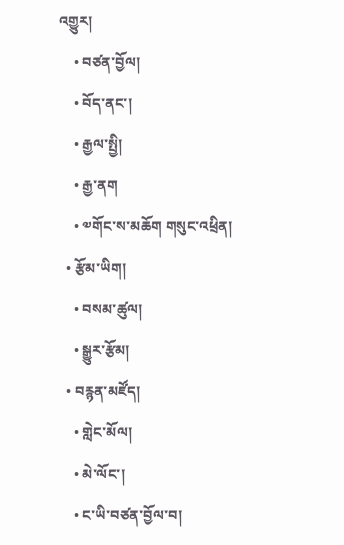འགྱུར།
    • བཙན་བྱོལ།
    • བོད་ནང་།
    • རྒྱལ་སྤྱི།
    • རྒྱ་ནག
    • ༧གོང་ས་མཆོག གསུང་འཕྲིན།
  • རྩོམ་ཡིག།
    • བསམ་ཚུལ།
    • སྒྱུར་རྩོམ།
  • བརྙན་མཛོད།
    • གླེང་མོལ།
    • མེ་ལོང་།
    • ང་ཡི་བཙན་བྱོལ་བ།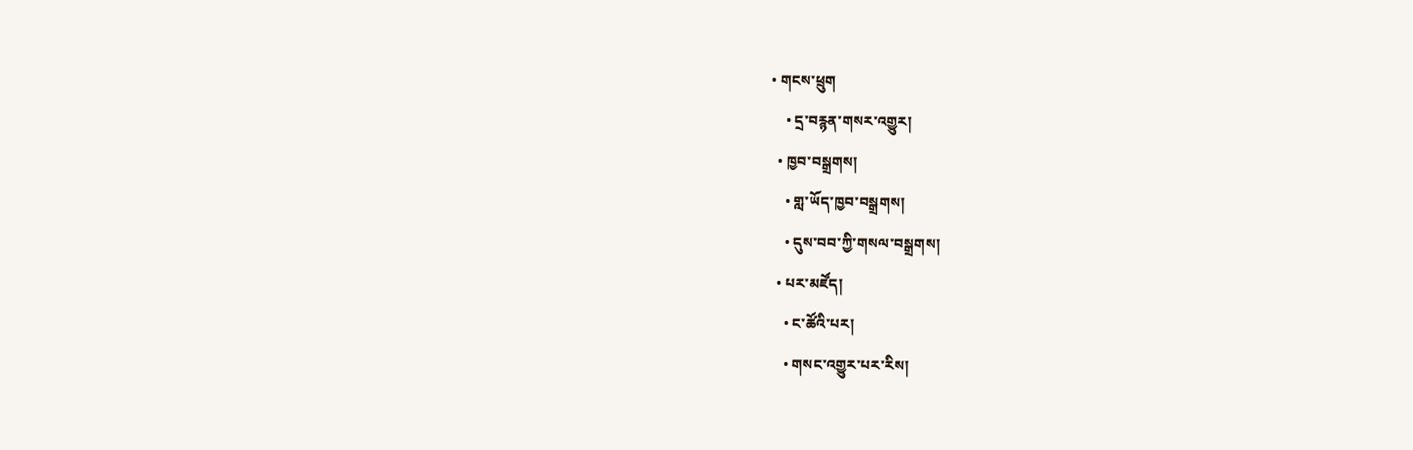• གངས་ཕྲུག
    • དྲ་བརྙན་གསར་འགྱུར།
  • ཁྱབ་བསྒྲགས།
    • གླ་ཡོད་ཁྱབ་བསྒྲགས།
    • དུས་བབ་ཀྱི་གསལ་བསྒྲགས།
  • པར་མཛོད།
    • ང་ཚོའི་པར།
    • གསང་འགྱུར་པར་རིས།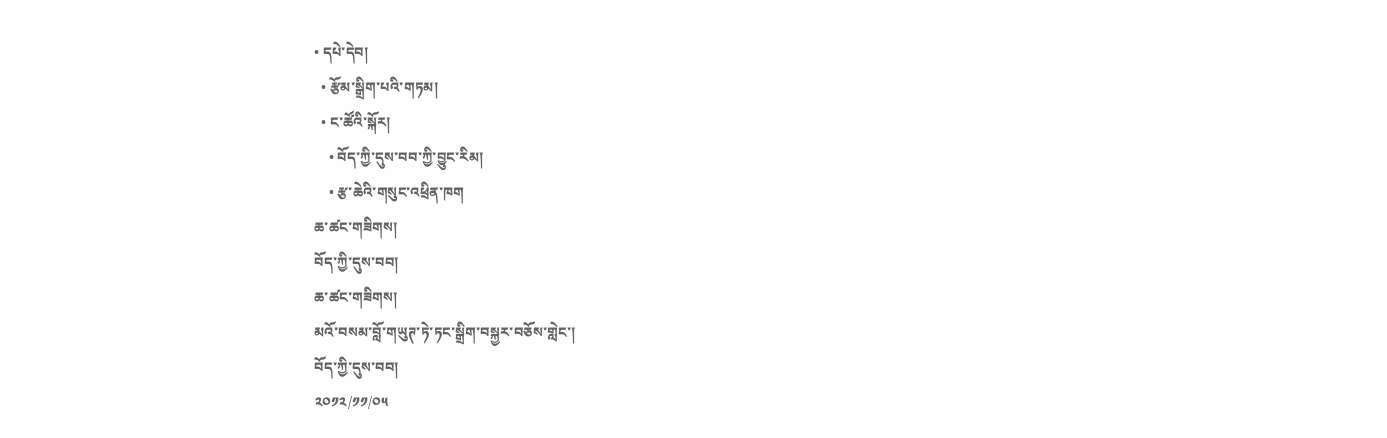• དཔེ་དེབ།
  • རྩོམ་སྒྲིག་པའི་གཏམ།
  • ང་ཚོའི་སྐོར།
    • བོད་ཀྱི་དུས་བབ་ཀྱི་བྱུང་རིམ།
    • རྩ་ཆེའི་གསུང་འཕྲིན་ཁག
ཆ་ཚང་གཟིགས།
བོད་ཀྱི་དུས་བབ།
ཆ་ཚང་གཟིགས།
མའོ་བསམ་བློ་གཡུཊ་ཏེ་ཏང་སྒྲིག་བསྐྱར་བཅོས་གླེང་།
བོད་ཀྱི་དུས་བབ།
༢༠༡༢/༡༡/༠༥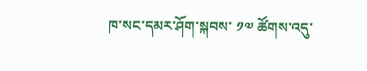ཁ་སང་དམར་ཤོག་སྐབས་ ༡༧ ཚོགས་འདུ་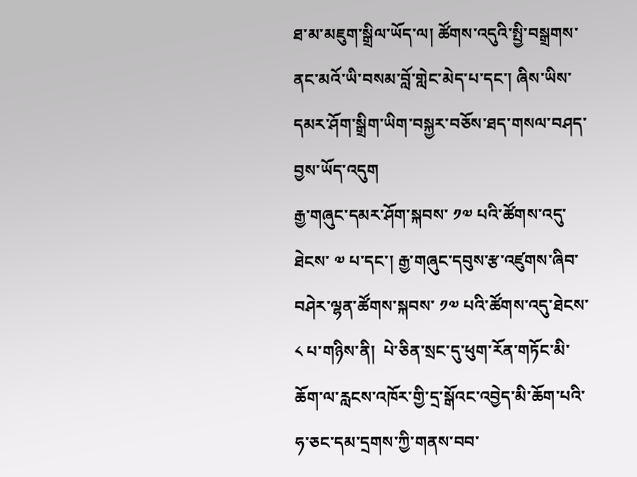ཐ་མ་མཇུག་སྒྲིལ་ཡོད་ལ། ཚོགས་འདུའི་སྤྱི་བསྒྲགས་ནང་མའོ་ཡི་བསམ་བློ་གླེང་མེད་པ་དང་། ཞིས་ཡིས་དམར་ཤོག་སྒྲིག་ཡིག་བསྐྱར་བཅོས་ཐད་གསལ་བཤད་བྱས་ཡོད་འདུག
རྒྱ་གཞུང་དམར་ཤོག་སྐབས་ ༡༧ པའི་ཚོགས་འདུ་ཐེངས་ ༧ པ་དང་། རྒྱ་གཞུང་དབུས་རྩ་འཛུགས་ཞིབ་བཤེར་ལྷན་ཚོགས་སྐབས་ ༡༧ པའི་ཚོགས་འདུ་ཐེངས་ ༨ པ་གཉིས་ནི།  པེ་ཅིན་སྲང་དུ་ཕུག་རོན་གཏོང་མི་ཆོག་ལ་རླངས་འཁོར་གྱི་དྲ་སྒོའང་འབྱེད་མི་ཆོག་པའི་ཧ་ཅང་དམ་དྲགས་ཀྱི་གནས་བབ་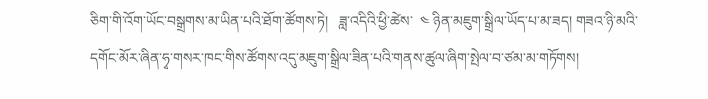ཅིག་གི་འོག་ཡོང་བསྒྲགས་མ་ཡིན་པའི་ཐོག་ཚོགས་ཏེ།   ཟླ་འདིའི་ཕྱི་ཚེས་  ༤ ཉིན་མཇུག་སྒྲིལ་ཡོད་པ་མ་ཟད། གཟའ་ཉི་མའི་དགོང་མོར་ཞིན་ཧྭ་གསར་ཁང་གིས་ཚོགས་འདུ་མཇུག་སྒྲིལ་ཟིན་པའི་གནས་ཚུལ་ཞིག་སྤེལ་བ་ཙམ་མ་གཏོགས།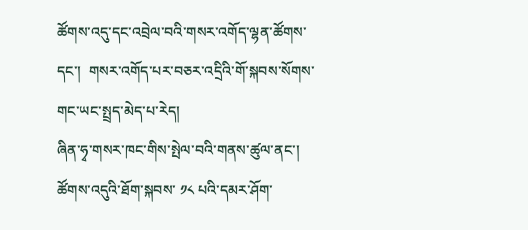ཚོགས་འདུ་དང་འབྲེལ་བའི་གསར་འགོད་ལྷན་ཚོགས་དང་།  གསར་འགོད་པར་བཅར་འདྲིའི་གོ་སྐབས་སོགས་གང་ཡང་སྤྲད་མེད་པ་རེད།
ཞིན་ཧྭ་གསར་ཁང་གིས་སྤེལ་བའི་གནས་ཚུལ་ནང་།  ཚོགས་འདུའི་ཐོག་སྐབས་ ༡༨ པའི་དམར་ཤོག་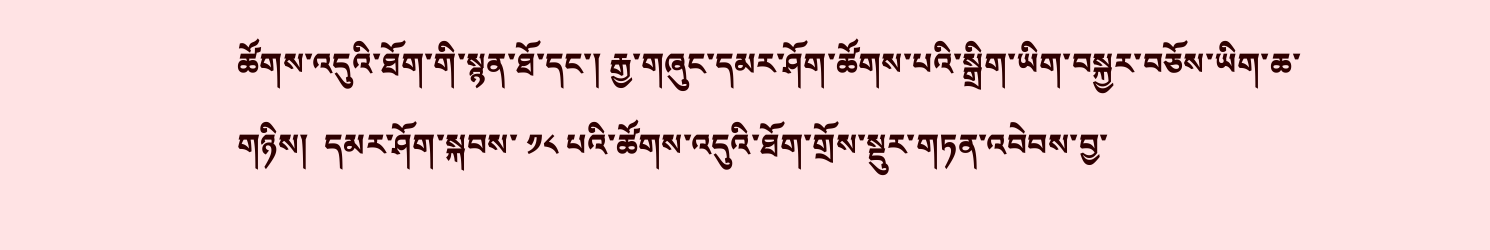ཚོགས་འདུའི་ཐོག་གི་སྙན་ཐོ་དང་། རྒྱ་གཞུང་དམར་ཤོག་ཚོགས་པའི་སྒྲིག་ཡིག་བསྐྱར་བཅོས་ཡིག་ཆ་གཉིས།  དམར་ཤོག་སྐབས་ ༡༨ པའི་ཚོགས་འདུའི་ཐོག་གྲོས་སྡུར་གཏན་འབེབས་བྱ་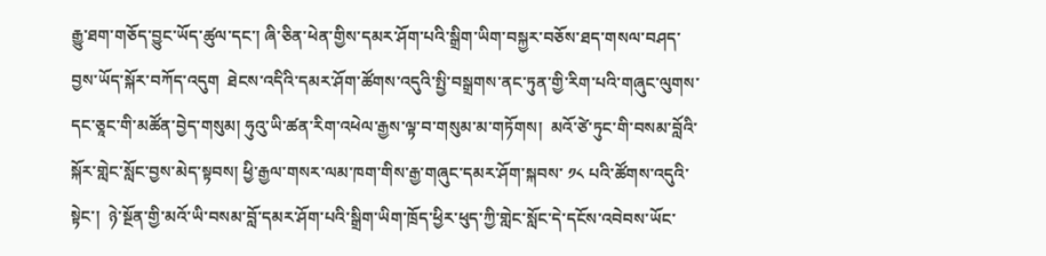རྒྱུ་ཐག་གཅོད་བྱུང་ཡོད་ཚུལ་དང་། ཞི་ཅིན་ཕེན་གྱིས་དམར་ཤོག་པའི་སྒྲིག་ཡིག་བསྐྱར་བཅོས་ཐད་གསལ་བཤད་བྱས་ཡོད་སྐོར་བཀོད་འདུག  ཐེངས་འདིའི་དམར་ཤོག་ཚོགས་འདུའི་སྤྱི་བསྒྲགས་ནང་ཏུན་གྱི་རིག་པའི་གཞུང་ལུགས་དང་ཅཱང་གི་མཚོན་བྱེད་གསུམ། ཧུའུ་ཡི་ཚན་རིག་འཕེལ་རྒྱས་ལྟ་བ་གསུམ་མ་གཏོགས།  མའོ་ཙེ་ཏུང་གི་བསམ་བློའི་སྐོར་གླེང་སློང་བྱས་མེད་སྟབས། ཕྱི་རྒྱལ་གསར་ལམ་ཁག་གིས་རྒྱ་གཞུང་དམར་ཤོག་སྐབས་ ༡༨ པའི་ཚོགས་འདུའི་སྟེང་།  ཉེ་སྔོན་གྱི་མའོ་ཡི་བསམ་བློ་དམར་ཤོག་པའི་སྒྲིག་ཡིག་ཁྲོད་ཕྱིར་ཕུད་ཀྱི་གླེང་སློང་དེ་དངོས་འབེབས་ཡོང་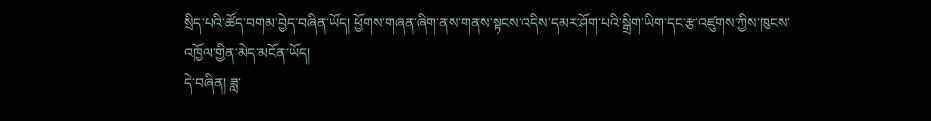སྲིད་པའི་ཚོད་བགམ་བྱེད་བཞིན་ཡོད། ཕྱོགས་གཞན་ཞིག་ནས་གནས་སྟངས་འདིས་དམར་ཤོག་པའི་སྒྲིག་ཡིག་དང་རྩ་འཛུགས་ཀྱིས་ཁུངས་འཁྱོལ་གྱིན་མེད་མངོན་ཡོད།
དེ་བཞིན། ཟླ་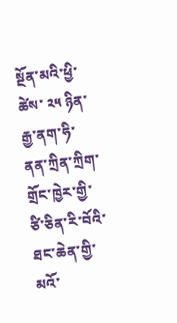སྔོན་མའི་ཕྱི་ཚེས་ ༢༥ ཉིན་རྒྱ་ནག་ཧི་ནན་ཀྲིན་ཀྲིག་གྲོང་ཁྱེར་གྱི་ཙི་ཅིན་རི་བོའི་ཐང་ཆེན་གྱི་མའོ་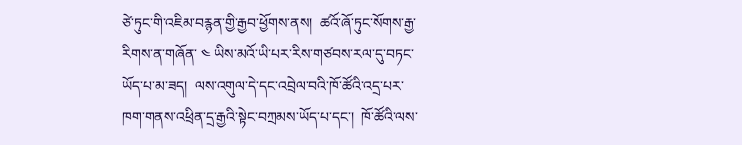ཙེ་ཏུང་གི་འཇིམ་བརྙན་གྱི་རྒྱབ་ཕྱོགས་ནས།  ཚའོ་ཞོ་ཏུང་སོགས་རྒྱ་རིགས་ན་གཞོན་ ༤ ཡིས་མའོ་ཡི་པར་རིས་གཙབས་རལ་དུ་བཏང་ཡོད་པ་མ་ཟད།  ལས་འགུལ་དེ་དང་འབྲེལ་བའི་ཁོ་ཚོའི་འདྲ་པར་ཁག་གནས་འཕྲིན་དྲ་རྒྱའི་སྟེང་བཀྲམས་ཡོད་པ་དང་།  ཁོ་ཚོའི་ལས་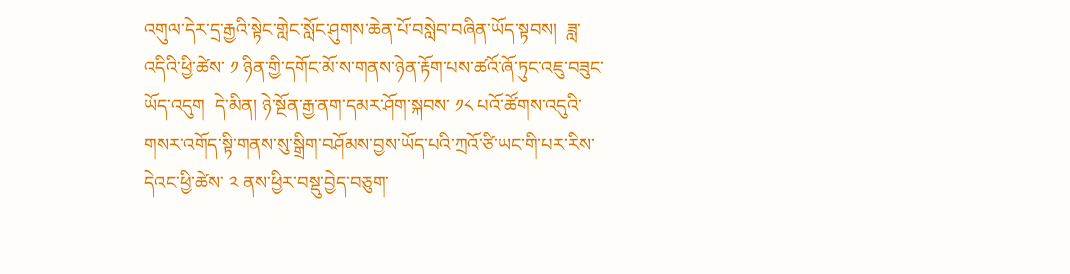འགུལ་དེར་དྲ་རྒྱའི་སྟེང་གླེང་སློང་ཤུགས་ཆེན་པོ་བསླེབ་བཞིན་ཡོད་སྟབས།  ཟླ་འདིའི་ཕྱི་ཚེས་ ༡ ཉིན་གྱི་དགོང་མོ་ས་གནས་ཉེན་རྟོག་པས་ཚའོ་ཞོ་ཏུང་འཇུ་བཟུང་ཡོད་འདུག  དེ་མིན། ཉེ་སྔོན་རྒྱ་ནག་དམར་ཤོག་སྐབས་ ༡༨ པའོ་ཚོགས་འདུའི་གསར་འགོད་སྟི་གནས་སུ་སྒྲིག་བཤོམས་བྱས་ཡོད་པའི་ཀྲའོ་ཙི་ཡང་གི་པར་རིས་དེའང་ཕྱི་ཚེས་ ༢ ནས་ཕྱིར་བསྡུ་བྱེད་བཅུག་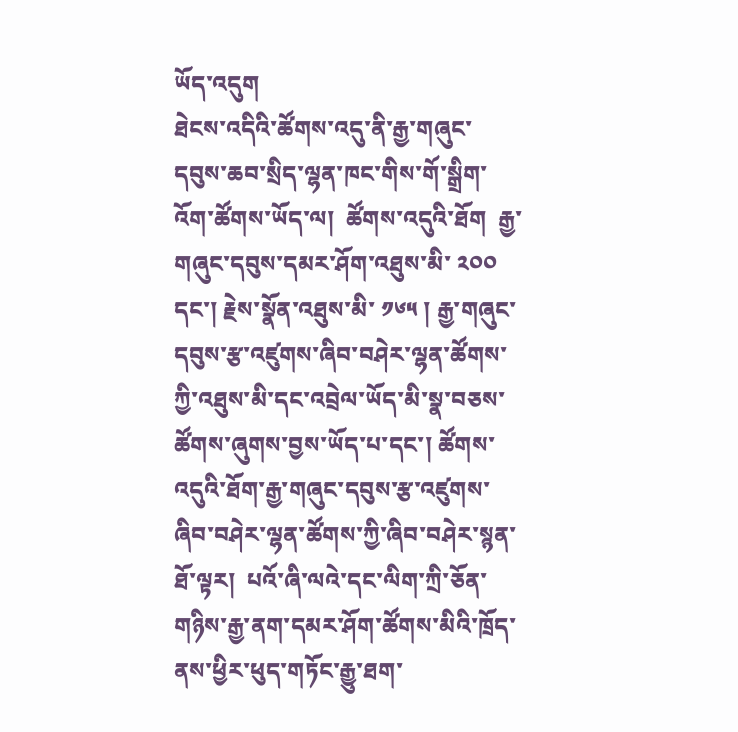ཡོད་འདུག
ཐེངས་འདིའི་ཚོགས་འདུ་ནི་རྒྱ་གཞུང་དབུས་ཆབ་སྲིད་ལྷན་ཁང་གིས་གོ་སྒྲིག་འོག་ཚོགས་ཡོད་ལ།  ཚོགས་འདུའི་ཐོག  རྒྱ་གཞུང་དབུས་དམར་ཤོག་འཐུས་མི་ ༢༠༠ དང་། རྗེས་སྣོན་འཐུས་མི་ ༡༦༥ ། རྒྱ་གཞུང་དབུས་རྩ་འཛུགས་ཞིབ་བཤེར་ལྷན་ཚོགས་ཀྱི་འཐུས་མི་དང་འབྲེལ་ཡོད་མི་སྣ་བཅས་ཚོགས་ཞུགས་བྱས་ཡོད་པ་དང་། ཚོགས་འདུའི་ཐོག་རྒྱ་གཞུང་དབུས་རྩ་འཛུགས་ཞིབ་བཤེར་ལྷན་ཚོགས་ཀྱི་ཞིབ་བཤེར་སྙན་ཐོ་ལྟར།  པའོ་ཞི་ལའེ་དང་ལིག་ཀྲི་ཅོན་གཉིས་རྒྱ་ནག་དམར་ཤོག་ཚོགས་མིའི་ཁྲོད་ནས་ཕྱིར་ཕུད་གཏོང་རྒྱུ་ཐག་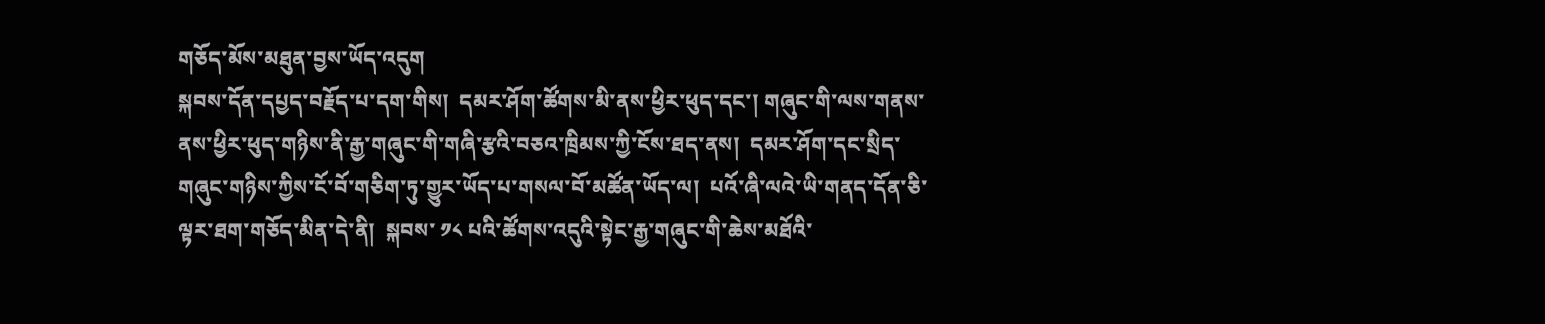གཅོད་མོས་མཐུན་བྱས་ཡོད་འདུག
སྐབས་དོན་དཔྱད་བརྗོད་པ་དག་གིས།  དམར་ཤོག་ཚོགས་མི་ནས་ཕྱིར་ཕུད་དང་། གཞུང་གི་ལས་གནས་ནས་ཕྱིར་ཕུད་གཉིས་ནི་རྒྱ་གཞུང་གི་གཞི་རྩའི་བཅའ་ཁྲིམས་ཀྱི་ངོས་ཐད་ནས།  དམར་ཤོག་དང་སྲིད་གཞུང་གཉིས་ཀྱིས་ངོ་བོ་གཅིག་ཏུ་གྱུར་ཡོད་པ་གསལ་བོ་མཚོན་ཡོད་ལ།  པའོ་ཞི་ལའེ་ཡི་གནད་དོན་ཅི་ལྟར་ཐག་གཅོད་མིན་དེ་ནི།  སྐབས་ ༡༨ པའི་ཚོགས་འདུའི་སྟེང་རྒྱ་གཞུང་གི་ཆེས་མཐོའི་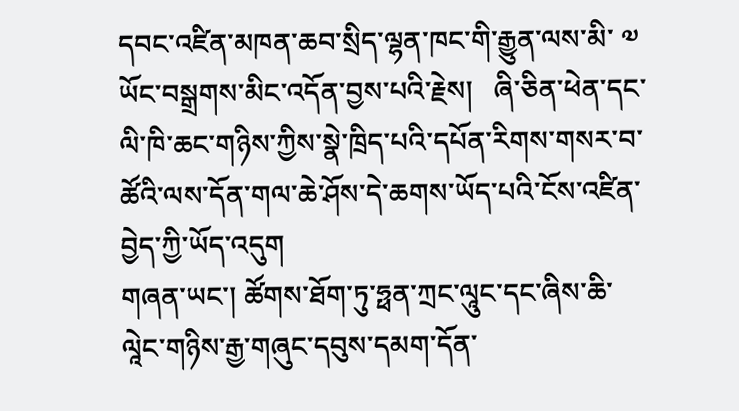དབང་འཛིན་མཁན་ཆབ་སྲིད་ལྷན་ཁང་གི་རྒྱུན་ལས་མི་ ༧ ཡོང་བསྒྲགས་མིང་འདོན་བྱས་པའི་རྗེས།   ཞི་ཅིན་ཕེན་དང་ལི་ཁི་ཆང་གཉིས་ཀྱིས་སྣེ་ཁྲིད་པའི་དཔོན་རིགས་གསར་བ་ཚོའི་ལས་དོན་གལ་ཆེ་ཤོས་དེ་ཆགས་ཡོད་པའི་ངོས་འཛིན་བྱེད་ཀྱི་ཡོད་འདུག
གཞན་ཡང་། ཚོགས་ཐོག་ཏུ་ཧྥན་ཀྲང་ལཱུང་དང་ཞིས་ཆི་ལཱེང་གཉིས་རྒྱ་གཞུང་དབུས་དམག་དོན་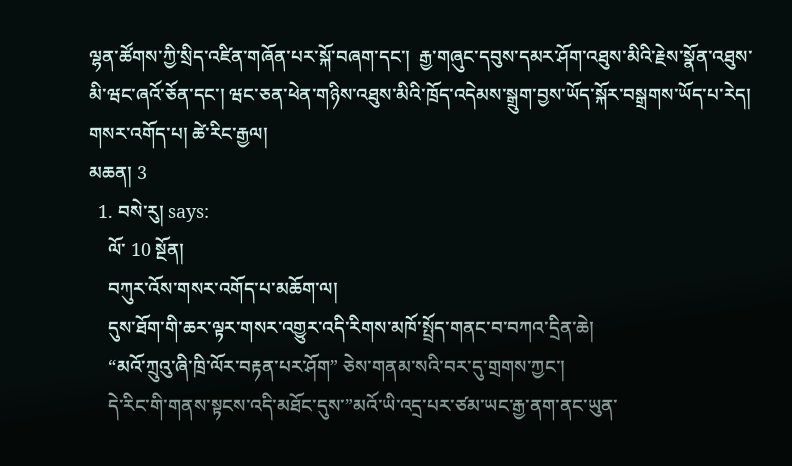ལྷན་ཚོགས་ཀྱི་སྲིད་འཛིན་གཞོན་པར་སྐོ་བཞག་དང་།  རྒྱ་གཞུང་དབུས་དམར་ཤོག་འཐུས་མིའི་རྗེས་སྣོན་འཐུས་མི་ཝང་ཞའོ་ཅོན་དང་། ཝང་ཅན་ཕེན་གཉིས་འཐུས་མིའི་ཁྲོད་འདེམས་སྒྲུག་བྱས་ཡོད་སྐོར་བསྒྲགས་ཡོད་པ་རེད།
གསར་འགོད་པ། ཚེ་རིང་རྒྱལ།
མཆན། 3
  1. བསེ་རུ། says:
    ལོ་ 10 སྔོན།
    བཀུར་འོས་གསར་འགོད་པ་མཆོག་ལ།
    དུས་ཐོག་གི་ཆར་ལྟར་གསར་འགྱུར་འདི་རིགས་མཁོ་སྤྲོད་གནང་བ་བཀའ་དྲིན་ཆེ།
    “མའོ་ཀྲུའུ་ཞི་ཁྲི་ལོར་བརྟན་པར་ཤོག” ཅེས་གནམ་སའི་བར་དུ་གྲགས་ཀྱང་།
    དེ་རིང་གི་གནས་སྟངས་འདི་མཐོང་དུས་”མའོ་ཡི་འདྲ་པར་ཙམ་ཡང་རྒྱ་ནག་ནང་ཡུན་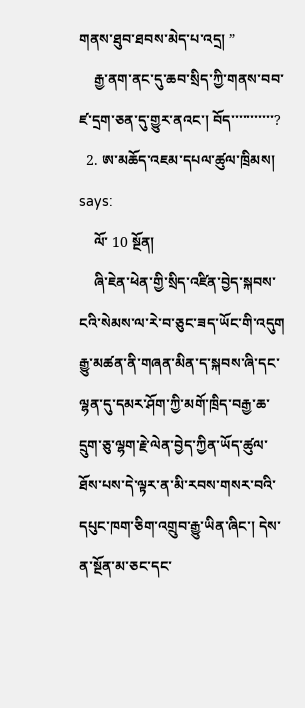གནས་ཐུབ་ཐབས་མེད་པ་འདྲ། ”
    རྒྱ་ནག་ནང་དུ་ཆབ་སྲིད་ཀྱི་གནས་བབ་ཛ་དྲག་ཅན་དུ་གྱུར་ནའང་། བོད་་་་་་་་་་་?
  2. ཨ་མཆོད་འཇམ་དཔལ་ཚུལ་ཁྲིམས། says:
    ལོ་ 10 སྔོན།
    ཞི་ཇེན་ཕེན་གྱི་སྲིད་འཛིན་བྱེད་སྐབས་ངའི་སེམས་ལ་རེ་བ་ཅུང་ཟད་ཡོང་གི་འདུག རྒྱུ་མཚན་ནི་གཞན་མིན་ད་སྐབས་ཞི་དང་ལྷན་དུ་དམར་ཤོག་ཀྱི་མགོ་ཁྲིད་བརྒྱ་ཆ་དྲུག་ཅུ་ལྷག་རྗེ་ལེན་བྱེད་ཀྱིན་ཡོད་ཚུལ་ཐོས་པས་དེ་ལྟར་ན་མི་རབས་གསར་བའི་དཔུང་ཁག་ཅིག་འགྲུབ་རྒྱུ་ཡིན་ཞིང་། དེས་ན་སྔོན་མ་ཅང་དང་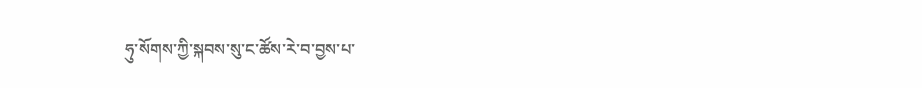ཧུ་སོགས་ཀྱི་སྐབས་སུ་ང་ཚོས་རེ་བ་བྱས་པ་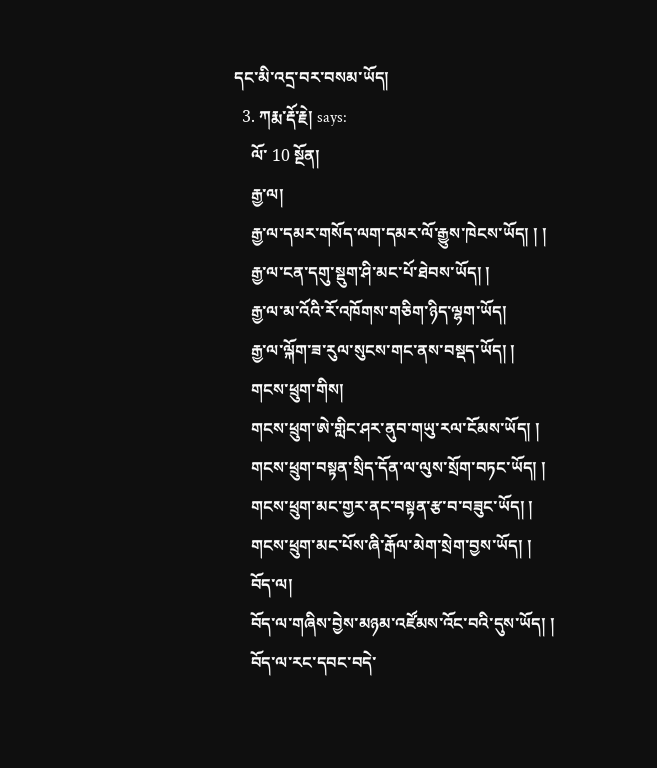དང་མི་འདྲ་བར་བསམ་ཡོད།
  3. ཀརྨ་རྡོ་རྗེ། says:
    ལོ་ 10 སྔོན།
    རྒྱ་ལ།
    རྒྱ་ལ་དམར་གསོད་ལག་དམར་ལོ་རྒྱུས་ཁེངས་ཡོད། ། །
    རྒྱ་ལ་ངན་དགུ་སྡུག་ཤི་མང་པོ་ཐེབས་ཡོད། །
    རྒྱ་ལ་མ་འོའི་རོ་འཁོགས་གཅིག་ཉིད་ལྷག་ཡོད།
    རྒྱ་ལ་ལྐོག་ཟ་རུལ་སུངས་གང་ནས་བསྡད་ཡོད། །
    གངས་ཕྲུག་གིས།
    གངས་ཕྲུག་ཨེ་གླིང་ཤར་ནུབ་གཡུ་རལ་ངོམས་ཡོད། །
    གངས་ཕྲུག་བསྟན་སྲིད་དོན་ལ་ལུས་སྲོག་བཏང་ཡོད། །
    གངས་ཕྲུག་མང་གྱར་ནང་བསྟན་རྩ་བ་བཟུང་ཡོད། །
    གངས་ཕྲུག་མང་པོས་ཞི་རྒོལ་མེག་སྲེག་བྱས་ཡོད། །
    བོད་ལ།
    བོད་ལ་གཞིས་བྱེས་མཉམ་འཛོམས་འོང་བའི་དུས་ཡོད། །
    བོད་ལ་རང་དབང་བདེ་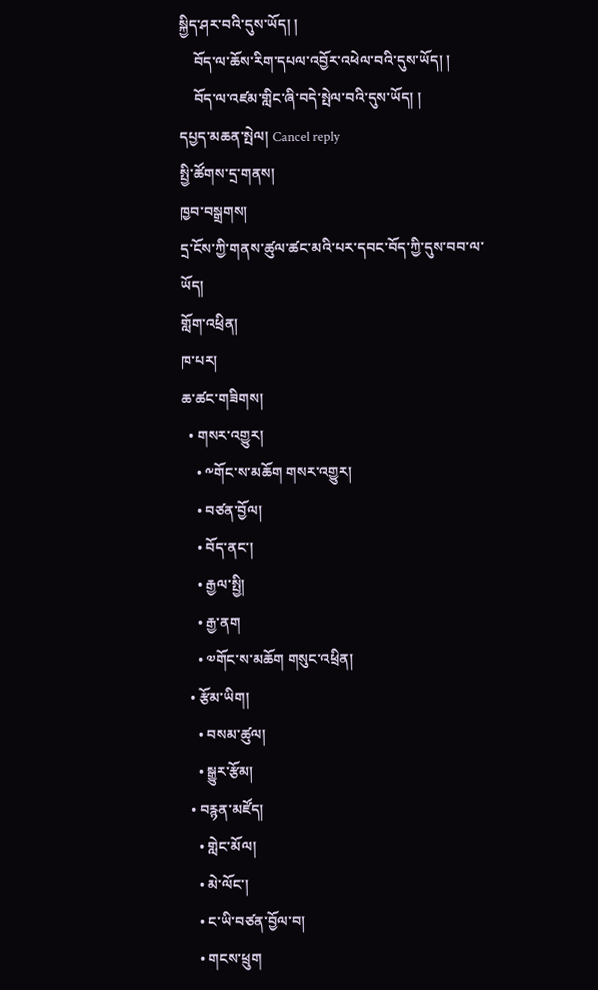སྐྱིད་ཤར་བའི་དུས་ཡོད། །
    བོད་ལ་ཆོས་རིག་དཔལ་འབྱོར་འཕེལ་བའི་དུས་ཡོད། །
    བོད་ལ་འཛམ་གླིང་ཞི་བདེ་སྤེལ་བའི་དུས་ཡོད། །
དཔྱད་མཆན་སྤེལ། Cancel reply
སྤྱི་ཚོགས་དྲ་གནས།
ཁྱབ་བསྒྲགས།
དྲ་ངོས་ཀྱི་གནས་ཚུལ་ཚང་མའི་པར་དབང་བོད་ཀྱི་དུས་བབ་ལ་ཡོད།
གློག་འཕྲིན།
ཁ་པར།
ཆ་ཚང་གཟིགས།
  • གསར་འགྱུར།
    • ༸གོང་ས་མཆོག གསར་འགྱུར།
    • བཙན་བྱོལ།
    • བོད་ནང་།
    • རྒྱལ་སྤྱི།
    • རྒྱ་ནག
    • ༧གོང་ས་མཆོག གསུང་འཕྲིན།
  • རྩོམ་ཡིག།
    • བསམ་ཚུལ།
    • སྒྱུར་རྩོམ།
  • བརྙན་མཛོད།
    • གླེང་མོལ།
    • མེ་ལོང་།
    • ང་ཡི་བཙན་བྱོལ་བ།
    • གངས་ཕྲུག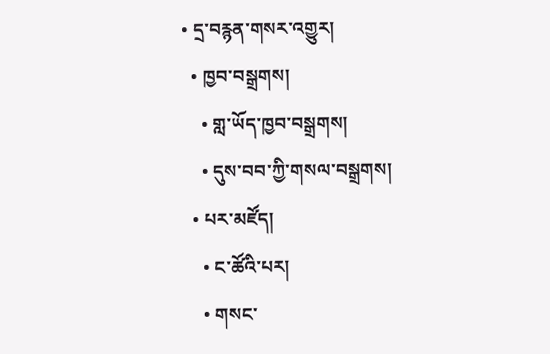• དྲ་བརྙན་གསར་འགྱུར།
  • ཁྱབ་བསྒྲགས།
    • གླ་ཡོད་ཁྱབ་བསྒྲགས།
    • དུས་བབ་ཀྱི་གསལ་བསྒྲགས།
  • པར་མཛོད།
    • ང་ཚོའི་པར།
    • གསང་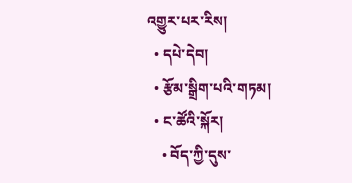འགྱུར་པར་རིས།
  • དཔེ་དེབ།
  • རྩོམ་སྒྲིག་པའི་གཏམ།
  • ང་ཚོའི་སྐོར།
    • བོད་ཀྱི་དུས་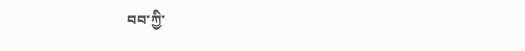བབ་ཀྱི་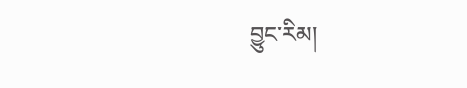བྱུང་རིམ།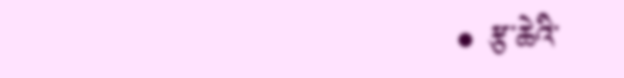• རྩ་ཆེའི་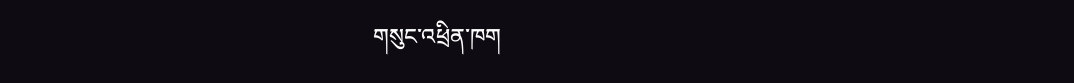གསུང་འཕྲིན་ཁག